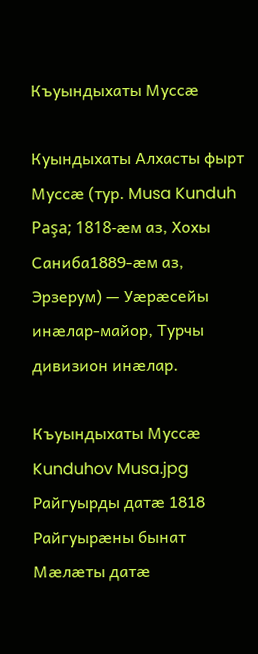Къуындыхаты Муссæ

Куындыхаты Алхасты фырт Муссæ (тур. Musa Kunduh Paşa; 1818-æм аз, Хохы Саниба1889-æм аз, Эрзерум) — Уæрæсейы инæлар-майор, Турчы дивизион инæлар.

Къуындыхаты Муссæ
Kunduhov Musa.jpg
Райгуырды датæ 1818
Райгуырæны бынат
Мæлæты датæ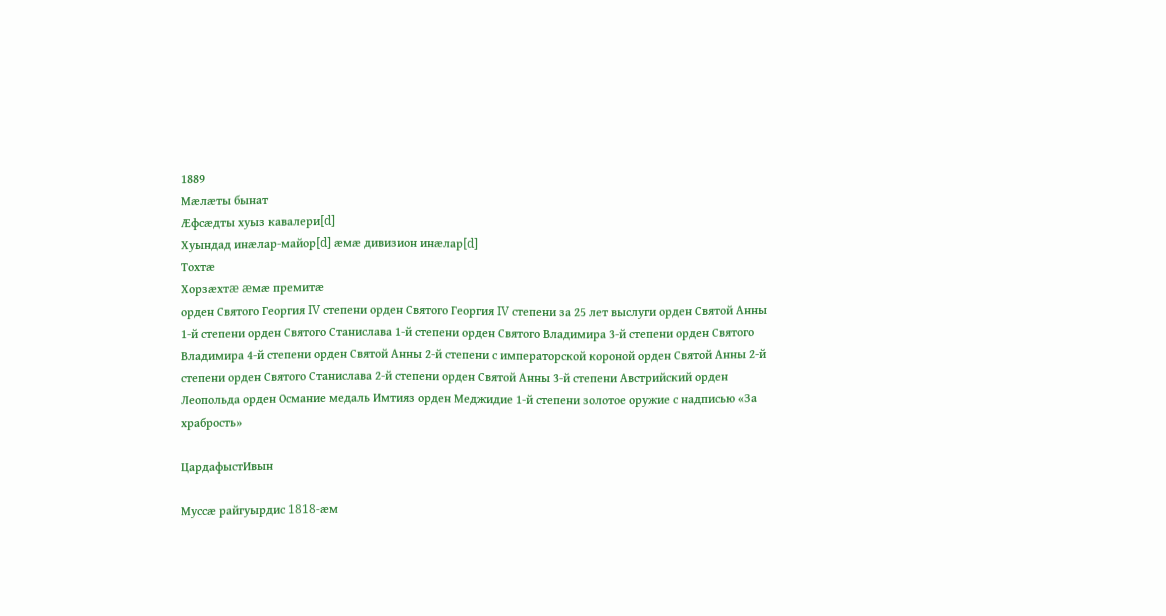1889
Мæлæты бынат
Æфсæдты хуыз кавалери[d]
Хуындад инæлар-майор[d] æмæ дивизион инæлар[d]
Тохтæ
Хорзæхтæ æмæ премитæ
орден Святого Георгия IV степени орден Святого Георгия IV степени за 25 лет выслуги орден Святой Анны 1-й степени орден Святого Станислава 1-й степени орден Святого Владимира 3-й степени орден Святого Владимира 4-й степени орден Святой Анны 2-й степени с императорской короной орден Святой Анны 2-й степени орден Святого Станислава 2-й степени орден Святой Анны 3-й степени Австрийский орден Леопольда орден Османие медаль Имтияз орден Меджидие 1-й степени золотое оружие с надписью «За храбрость»

ЦардафыстИвын

Муссæ райгуырдис 1818-æм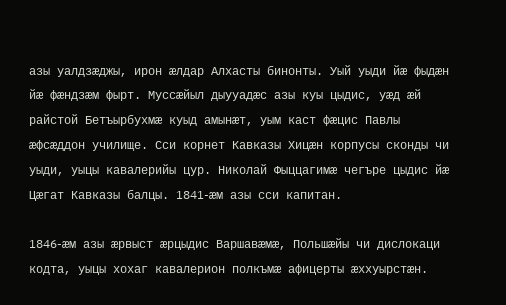азы уалдзæджы, ирон æлдар Алхасты бинонты. Уый уыди йæ фыдæн йæ фæндзæм фырт. Муссæйыл дыууадæс азы куы цыдис, уæд æй райстой Бетъырбухмæ куыд амынæт, уым каст фæцис Павлы æфсæддон училище. Сси корнет Кавказы Хицæн корпусы сконды чи уыди, уыцы кавалерийы цур. Николай Фыццагимæ чегъре цыдис йæ Цæгат Кавказы балцы. 1841-æм азы сси капитан.

1846-æм азы æрвыст æрцыдис Варшавæмæ, Польшæйы чи дислокаци кодта, уыцы хохаг кавалерион полкъмæ афицерты æххуырстæн.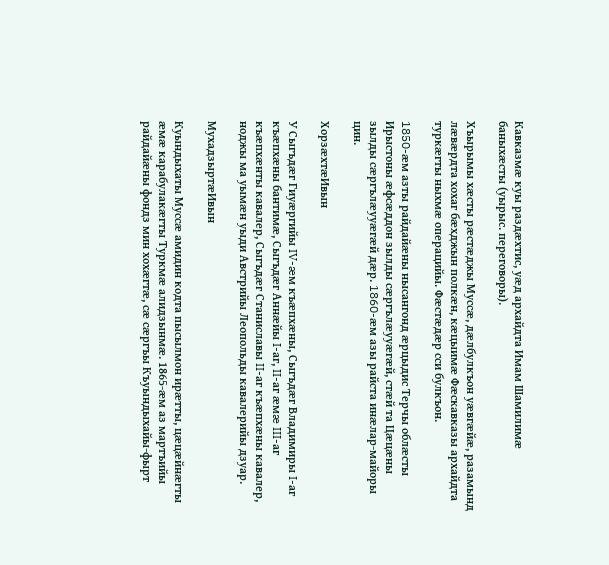Кавказмæ куы раздæхтис, уæд архайдта Имам Шамилимæ баныхæсты (уырыс. переговоры).

Хъырымы хæсты рæстæджы Муссæ, дæлбулкъон уæвгæйæ, разамынд лæвæрдта хохаг бæхджын полкæн, кæцыимæ Фæскавказы архайдта туркæгты ныхмæ операцийы. Фæстæдæр сси булкъон.

1850-æм азты райдайæны нысангонд æрцыдис Терчы облæсты Ирыстоны æфсæддон зылды сæргълæууæгæй, стæй та Цæцæны зылды сæргълæууæгæй дæр. 1860-æм азы райста инæлар-майоры цин.

ХорзæхтæИвын

У Сыгъдæг Гиуæргийы IV-æм къæпхæны, Сыгъдæг Владимиры I-аг къæпхæны бантимæ, Сыгъдæг Аннæйы I-аг, II-аг æмæ III-аг къæпхæнты кавалер, Сыгъдæг Станиславы II-аг къæпхæны кавалер, ноджы ма уымæн уыди Австрийы Леопольды кавалерийы дзуар.

МухадзыртæИвын

Куындыхаты Муссæ амидин кодта пысылмон ирæтты, цæцæйнæгты æмæ карабулакæгты Туркмæ алидзынмæ. 1865-æм аз мартъийы райдайæны фондз мин хохæгтæ, сæ сæргъы Къуындыхайы-фырт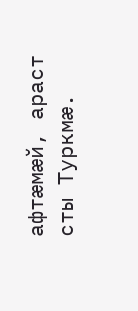афтæмæй, араст сты Туркмæ.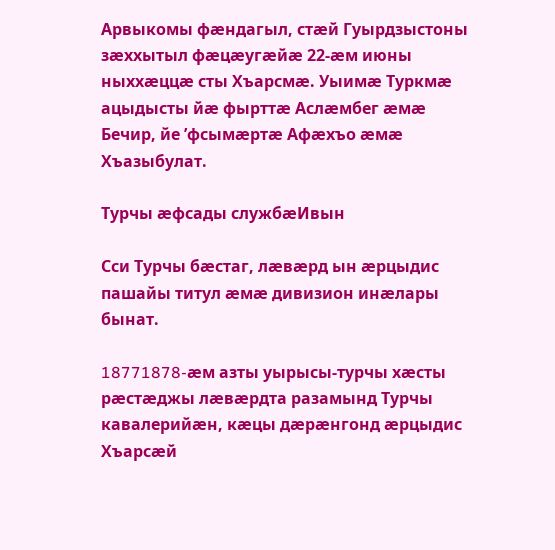Арвыкомы фæндагыл, стæй Гуырдзыстоны зæххытыл фæцæугæйæ 22-æм июны ныххæццæ сты Хъарсмæ. Уыимæ Туркмæ ацыдысты йæ фырттæ Аслæмбег æмæ Бечир, йе ’фсымæртæ Афæхъо æмæ Хъазыбулат.

Турчы æфсады службæИвын

Сси Турчы бæстаг, лæвæрд ын æрцыдис пашайы титул æмæ дивизион инæлары бынат.

18771878-æм азты уырысы-турчы хæсты рæстæджы лæвæрдта разамынд Турчы кавалерийæн, кæцы дæрæнгонд æрцыдис Хъарсæй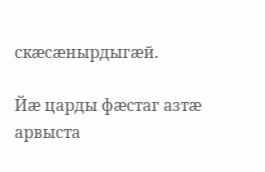скæсæнырдыгæй.

Йæ царды фæстаг азтæ арвыста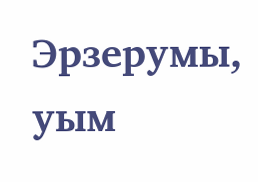Эрзерумы, уым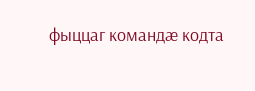фыццаг командæ кодта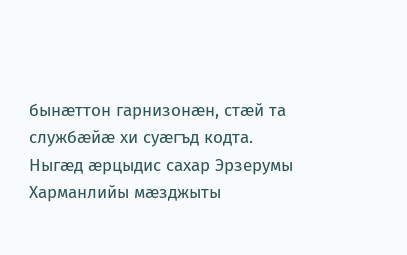бынæттон гарнизонæн, стæй та службæйæ хи суæгъд кодта. Ныгæд æрцыдис сахар Эрзерумы Харманлийы мæзджыты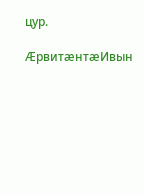цур.

ÆрвитæнтæИвын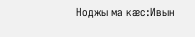Ноджы ма кæс:Ивын